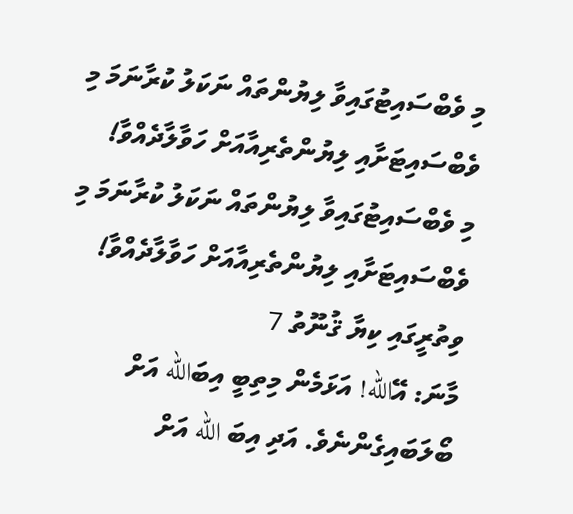މި ވެބްސައިޓުގައިވާ ލިޔުންތައް ނަކަލު ކުރާނަމަ މި ވެބްސައިޓަށާއި ލިޔުންތެރިއާއަށް ހަވާލާދެއްވާ!
މި ވެބްސައިޓުގައިވާ ލިޔުންތައް ނަކަލު ކުރާނަމަ މި ވެބްސައިޓަށާއި ލިޔުންތެރިއާއަށް ހަވާލާދެއްވާ!
ވިތުރީގައި ކިޔާ ޤުނޫތު 7
މާނަ: އޭالله! އަޅަމެން މިތިބީ އިބަالله އަށް ބޯލަބައިގެންނެވެ. އަދި އިބަ الله އަށް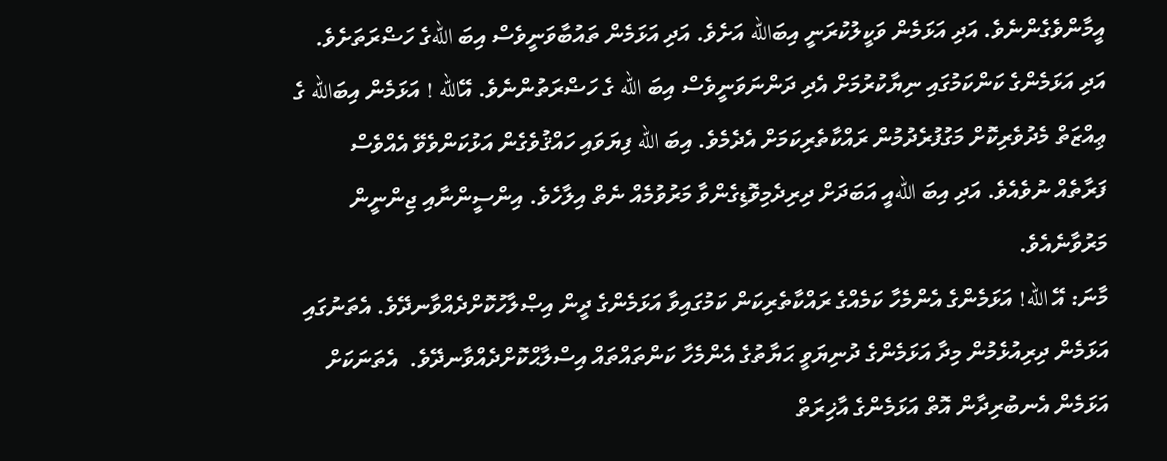އީމާންވެގެންނެވެ. އަދި އަޅަމެން ވަކީލުކުރަނީ އިބަالله އަށެވެ. އަދި އަޅަމެން ތައުބާވަނީވެސް އިބަ اللهގެ ހަޟްރަތަށެވެ. އަދި އަޅަމެންގެ ކަންކަމުގައި ނިޔާކުރުމަށް އެދި ދަންނަވަނީވެސް އިބަ الله ގެ ހަޟްރަތުންނެވެ. އޭالله ! އަޅަމެން އިބަالله ގެ ޢިއްޒަތް މެދުވެރިކޮށް މަގުފުރެދުމުން ރައްކާތެރިކަމަށް އެދެމެވެ. އިބަ الله ފިޔަވައި ހައްޤުވެގެން އަޅުކަންވެވޭ އެއްވެސް ފަރާތެއް ނުވެއެވެ. އަދި އިބަ اللهއީ އަބަދަށް ދިރިދެމިވޮޑިގެންވާ މަރުވުމެއް ނެތް އިލާހެވެ. އިންސީންނާއި ޖިންނީން މަރުވާނެއެވެ.
މާނަ: އޭ الله! އަޅަމެންގެ އެންމެހާ ކަމެއްގެ ރައްކާތެރިކަން ކަމުގައިވާ އަޅަމެންގެ ދީން އިޞްލާހުކޮށްދެއްވާނދޭވެ. އެތަނުގައި އަޅަމެން ދިރިއުޅެމުން މިދާ އަޅަމެންގެ ދުނިޔަވީ ޙަޔާތުގެ އެންމެހާ ކަންތައްތައް އިސްލާޙްކޮށްދެއްވާނދޭވެ.  އެތަނަކަށް އަޅަމެން އެނބުރިދާން އޮތް އަޅަމެންގެ އާޚިރަތް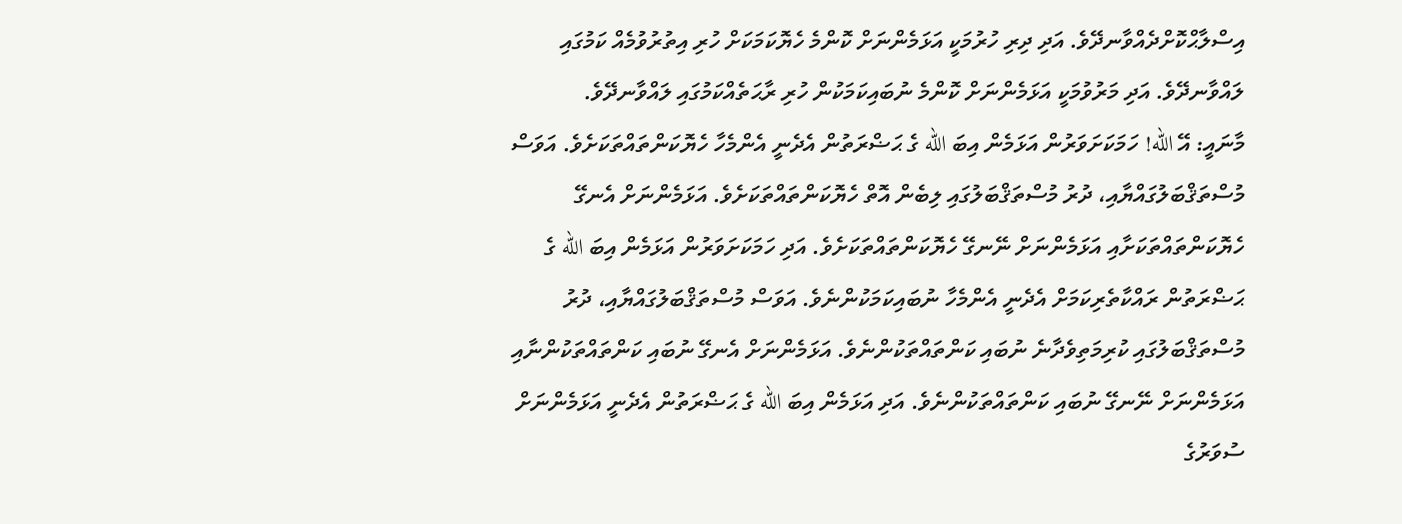އިސްލާޙްކޮށްދެއްވާނދޭވެ. އަދި ދިރި ހުރުމަކީ އަޅަމެންނަށް ކޮންމެ ހެޔޮކަމަކަށް ހުރި އިތުރުވުމެއް ކަމުގައި ލައްވާނދޭވެ. އަދި މަރުވުމަކީ އަޅަމެންނަށް ކޮންމެ ނުބައިކަމަކުން ހުރި ރާޙަތެއްކަމުގައި ލައްވާނދޭވެ.
މާނައީ: އޭ الله! ހަމަކަށަވަރުން އަޅަމެން އިބަ الله ގެ ޙަޟްރަތުން އެދެނީ އެންމެހާ ހެޔޮކަންތައްތަކަށެވެ. އަވަސް މުސްތަޤްބަލުގައްޔާއި، ދުރު މުސްތަޤްބަލުގައި ލިބެން އޮތް ހެޔޮކަންތައްތަކަށެވެ. އަޅަމެންނަށް އެނގޭ ހެޔޮކަންތައްތަކަށާއި އަޅަމެންނަށް ނޭނގޭ ހެޔޮކަންތައްތަކަށެވެ. އަދި ހަމަކަށަވަރުން އަޅަމެން އިބަ الله ގެ ޙަޟްރަތުން ރައްކާތެރިކަމަށް އެދެނީ އެންމެހާ ނުބައިކަމަކުންނެވެ. އަވަސް މުސްތަޤްބަލުގައްޔާއި، ދުރު މުސްތަޤްބަލުގައި ކުރިމަތިވެދާނެ ނުބައި ކަންތައްތަކުންނެވެ. އަޅަމެންނަށް އެނގޭ ނުބައި ކަންތައްތަކުންނާއި އަޅަމެންނަށް ނޭނގޭ ނުބައި ކަންތައްތަކުންނެވެ. އަދި އަޅަމެން އިބަ الله ގެ ޙަޟްރަތުން އެދެނީ އަޅަމެންނަށް ސުވަރުގެ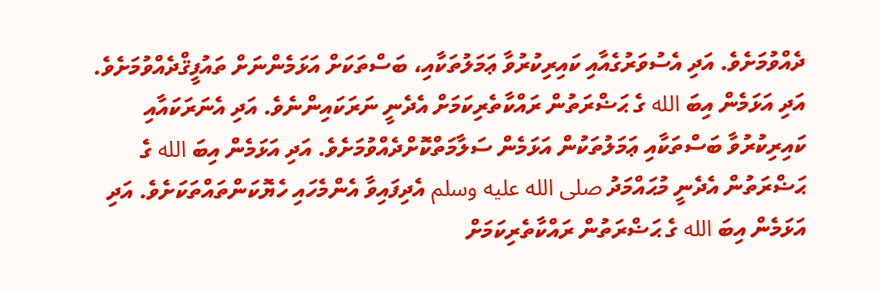ދެއްވުމަށެވެ. އަދި އެސުވަރުގެއާއި ކައިރިކުރުވާ ޢަމަލުތަކާއި، ބަސްތަކަށް އަޅަމެންނަށް ތައުފީޤްދެއްވުމަށެވެ. އަދި އަޅަމެން އިބަ الله ގެ ޙަޟްރަތުން ރައްކާތެރިކަމަށް އެދެނީ ނަރަކައިންނެވެ. އަދި އެނަރަކައާއި ކައިރިކުރުވާ ބަސްތަކާއި ޢަމަލުތަކުން އަޅަމެން ސަލާމަތްކޮށްދެއްވުމަށެވެ. އަދި އަޅަމެން އިބަ الله ގެ ޙަޟްރަތުން އެދެނީ މުޙައްމަދު صلى الله عليه وسلم އެދިފައިވާ އެންމެހައި ހެޔޮކަންތައްތަކަށެވެ. އަދި އަޅަމެން އިބަ الله ގެ ޙަޟްރަތުން ރައްކާތެރިކަމަށް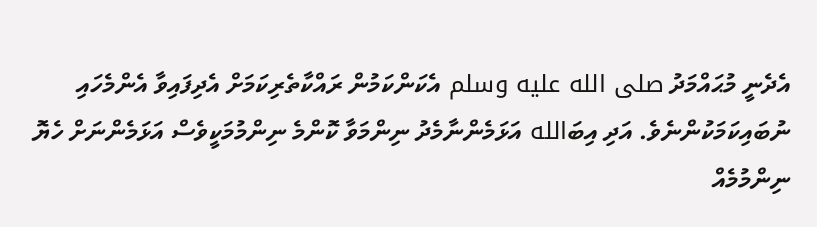އެދެނީ މުޙައްމަދު صلى الله عليه وسلم އެކަންކަމުން ރައްކާތެރިކަމަށް އެދިފައިވާ އެންމެހައި ނުބައިކަމަކުންނެވެ. އަދި އިބަالله އަޅަމެންނާމެދު ނިންމަވާ ކޮންމެ ނިންމުމަކީވެސް އަޅަމެންނަށް ހެޔޮ ނިންމުމެއް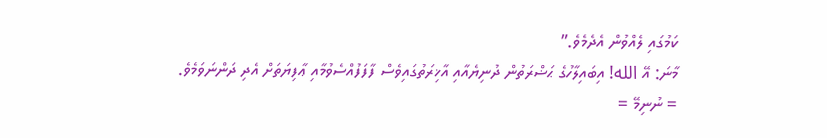ކަމުގައި ލެއްވުން އެދެމެވެ.”
މާނަ: އޭ الله! އިބައިލާހުގެ ޙަޟްރަތުން ދުނިޔެއާއި އާޚިރަތުގައިވެސް ފާފަފުއްސެވުމާއި ޢާފިޔަތަށް އެދި ދަންނަވަމެވެ.
= ނުނިމޭ =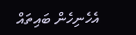އެހެނިހެން ބައިތައް